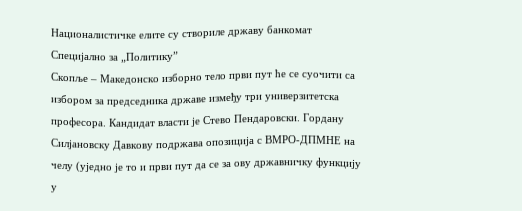Националистичке елите су створиле државу банкомат
Специјално за „Политику”
Скопље – Македонско изборно тело први пут ће се суочити са избором за председника државе између три универзитетска професора. Кандидат власти је Стево Пендаровски. Гордану Силјановску Давкову подржава опозиција с ВМРО-ДПМНЕ на челу (уједно је то и први пут да се за ову државничку функцију у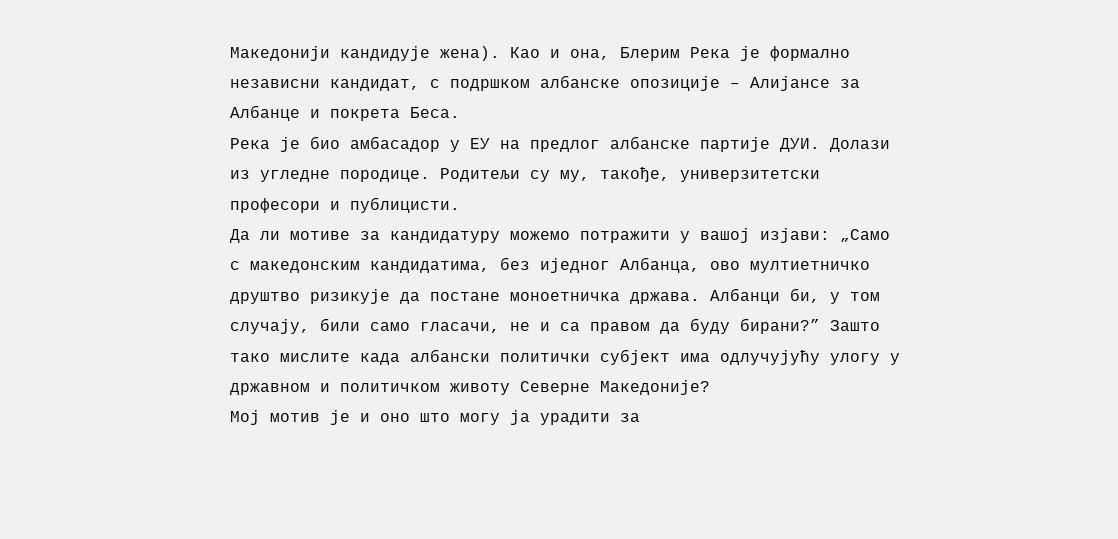Македонији кандидује жена). Као и она, Блерим Река је формално независни кандидат, с подршком албанске опозиције – Алијансе за Албанце и покрета Беса.
Река је био амбасадор у ЕУ на предлог албанске партије ДУИ. Долази из угледне породице. Родитељи су му, такође, универзитетски професори и публицисти.
Да ли мотиве за кандидатуру можемо потражити у вашој изјави: „Само с македонским кандидатима, без иједног Албанца, ово мултиетничко друштво ризикује да постане моноетничка држава. Албанци би, у том случају, били само гласачи, не и са правом да буду бирани?” Зашто тако мислите када албански политички субјект има одлучујућу улогу у државном и политичком животу Северне Македоније?
Мој мотив је и оно што могу ја урадити за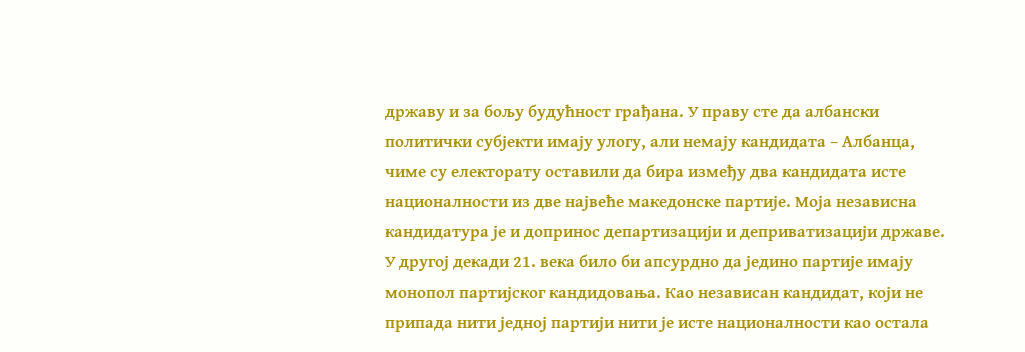државу и за бољу будућност грађана. У праву сте да албански политички субјекти имају улогу, али немају кандидата – Албанца, чиме су електорату оставили да бира између два кандидата исте националности из две највеће македонске партије. Моја независна кандидатура је и допринос департизацији и деприватизацији државе. У другој декади 21. века било би апсурдно да једино партије имају монопол партијског кандидовања. Као независан кандидат, који не припада нити једној партији нити је исте националности као остала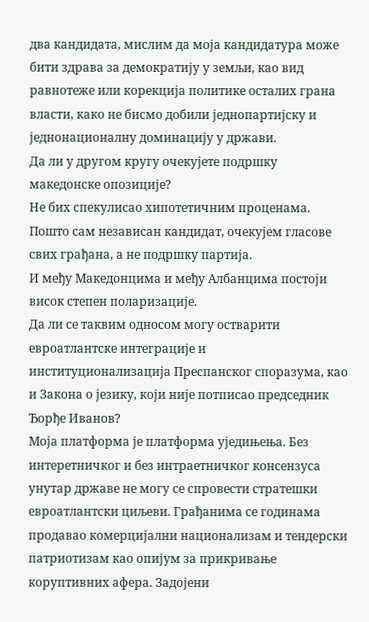два кандидата, мислим да моја кандидатура може бити здрава за демократију у земљи, као вид равнотеже или корекција политике осталих грана власти, како не бисмо добили једнопартијску и једнонационалну доминацију у држави.
Да ли у другом кругу очекујете подршку македонске опозиције?
Не бих спекулисао хипотетичним проценама. Пошто сам независан кандидат, очекујем гласове свих грађана, а не подршку партија.
И међу Македонцима и међу Албанцима постоји висок степен поларизације.
Да ли се таквим односом могу остварити евроатлантске интеграције и институционализација Преспанског споразума, као и Закона о језику, који није потписао председник Ђорђе Иванов?
Моја платформа је платформа уједињења. Без интеретничког и без интраетничког консензуса унутар државе не могу се спровести стратешки евроатлантски циљеви. Грађанима се годинама продавао комерцијални национализам и тендерски патриотизам као опијум за прикривање коруптивних афера. Задојени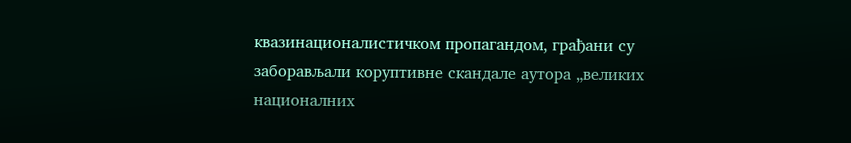квазинационалистичком пропагандом, грађани су заборављали коруптивне скандале аутора „великих националних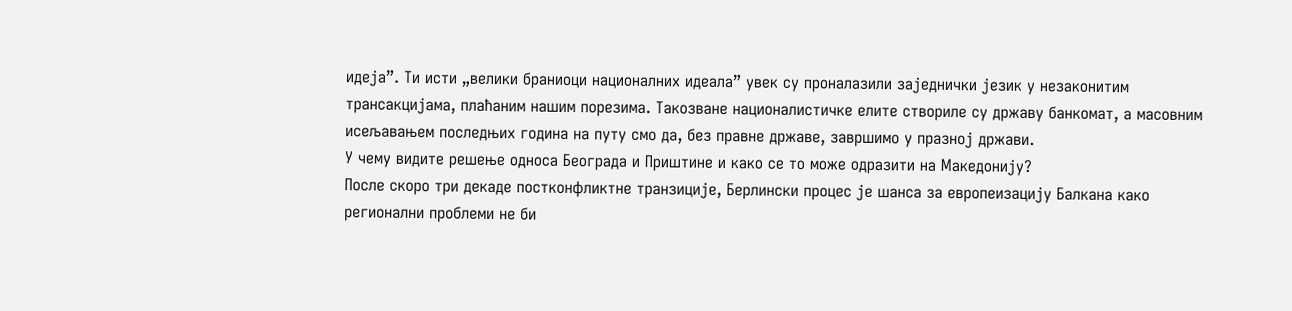идеја”. Ти исти „велики браниоци националних идеала” увек су проналазили заједнички језик у незаконитим трансакцијама, плаћаним нашим порезима. Такозване националистичке елите створиле су државу банкомат, а масовним исељавањем последњих година на путу смо да, без правне државе, завршимо у празној држави.
У чему видите решење односа Београда и Приштине и како се то може одразити на Македонију?
После скоро три декаде постконфликтне транзиције, Берлински процес је шанса за европеизацију Балкана како регионални проблеми не би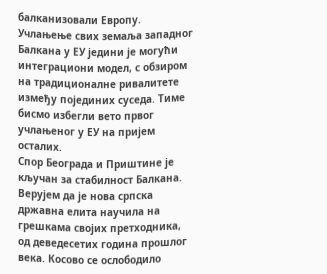балканизовали Европу. Учлањење свих земаља западног Балкана у ЕУ једини је могући интеграциони модел, с обзиром на традиционалне ривалитете између појединих суседа. Тиме бисмо избегли вето првог учлањеног у ЕУ на пријем осталих.
Спор Београда и Приштине је кључан за стабилност Балкана. Верујем да је нова српска државна елита научила на грешкама својих претходника, од деведесетих година прошлог века. Косово се ослободило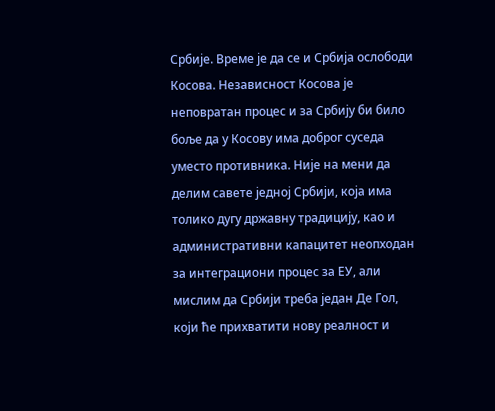Србије. Време је да се и Србија ослободи Косова. Независност Косова је неповратан процес и за Србију би било боље да у Косову има доброг суседа уместо противника. Није на мени да делим савете једној Србији, која има толико дугу државну традицију, као и административни капацитет неопходан за интеграциони процес за ЕУ, али мислим да Србији треба један Де Гол, који ће прихватити нову реалност и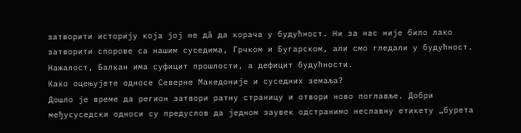затворити историју која јој не дâ да корача у будућност. Ни за нас није било лако затворити спорове са нашим суседима, Грчком и Бугарском, али смо гледали у будућност. Нажалост, Балкан има суфицит прошлости, а дефицит будућности.
Како оцењујете односе Северне Македоније и суседних земаља?
Дошло је време да регион затвори ратну страницу и отвори ново поглавље. Добри међусуседски односи су предуслов да једном заувек одстранимо неславну етикету „бурета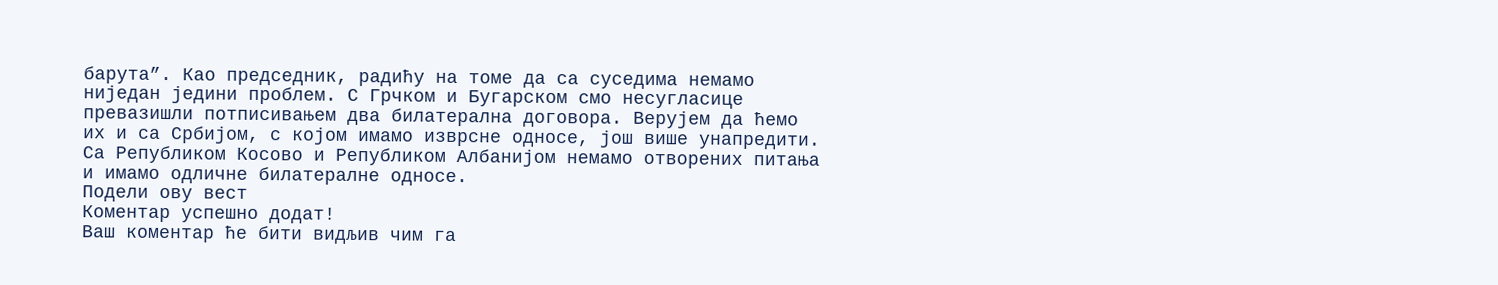барута”. Као председник, радићу на томе да са суседима немамо ниједан једини проблем. С Грчком и Бугарском смо несугласице превазишли потписивањем два билатерална договора. Верујем да ћемо их и са Србијом, с којом имамо изврсне односе, још више унапредити. Са Републиком Косово и Републиком Албанијом немамо отворених питања и имамо одличне билатералне односе.
Подели ову вест
Комeнтар успeшно додат!
Ваш комeнтар ћe бити видљив чим га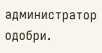администратор одобри.